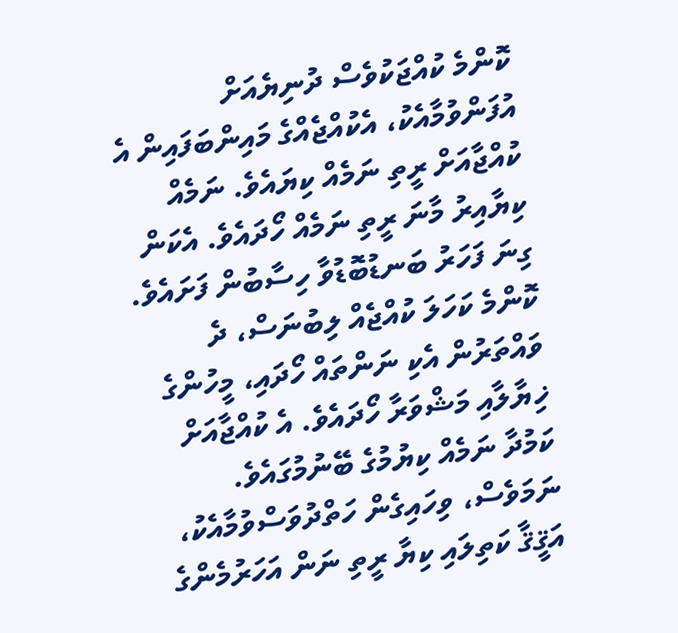ކޮންމެ ކުއްޖަކުވެސް ދުނިޔެއަށް އުފަންވުމާއެކު، އެކުއްޖެއްގެ މައިންބަފައިން އެ ކުއްޖާއަށް ރީތި ނަމެއް ކިޔައެވެ. ނަމެއް ކިޔާއިރު މާނަ ރީތި ނަމެއް ހޯދައެވެ. އެކަން ގިނަ ފަހަރު ބަނޑުބޮޑުވާ ހިސާބުން ފަށައެވެ. ކޮންމެ ކަހަލަ ކުއްޖެއް ލިބުނަސް، ދެ ވައްތަރުން އެކި ނަންތައް ހޯދައި، މީހުންގެ ޚިޔާލާއި މަޝްވަރާ ހޯދައެވެ. އެ ކުއްޖާއަށް ކަމުދާ ނަމެއް ކިޔުމުގެ ބޭނުމުގައެވެ. ނަމަވެސް، ވިހައިގެން ހަތްދުވަސްވުމާއެކު، އަޤީޤާ ކަތިލައި ކިޔާ ރީތި ނަން އަހަރުމެންގެ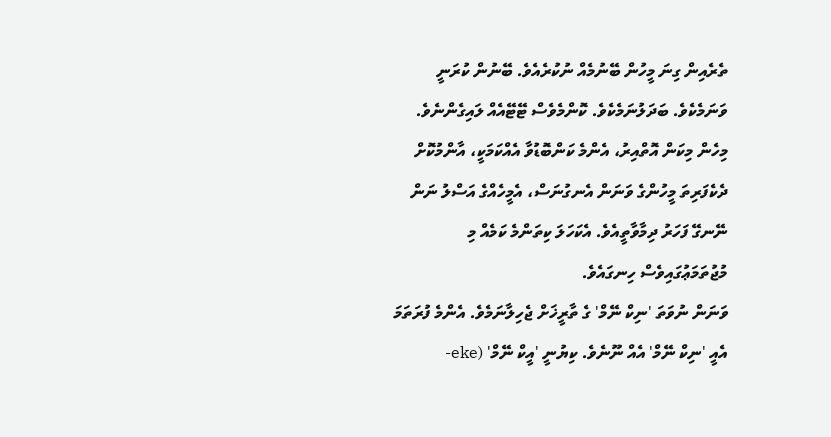ތެރެއިން ގިނަ މީހުން ބޭނުމެއް ނުކުރެއެވެ. ބޭނުން ކުރަނީ ވަނަމެކެވެ. ބަދަލުނަމެކެވެ. ކޮންމެވެސް ޓޭޓޭއެއް ލައިގެންނެވެ. މިހެން މިކަން އޮތްއިރު، އެންމެ ކަންބޮޑުވާ އެއްކަމަކީ، އާންމުކޮށް ދެކެފަރިތަ މީހުންގެ ވަނަން އެނގުނަސް، އެމީހެއްގެ އަސްލު ނަން ނޭނގޭ ފަހަރު ދިމާވާތީއެވެ. އެކަހަލަ ކިތަންމެ ކަމެއް މި މުޖުތަމަޢުގައިވެސް ހިނގައެވެ.
ވަނަން ނުވަތަ 'ނިކް ނޭމް' ގެ ތާރީޚަށް ޖެހިލާނަމެވެ. އެންމެ ފުރަތަމަ އެއީ 'ނިކް ނޭމް' އެއް ނޫނެވެ. ކިޔުނީ 'އީކް ނޭމް' (eke-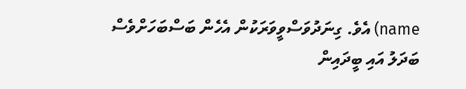name) އެވެ. ގިނަދުވަސްވީވަރަކުން އެހެން ބަސްބަހަށްވެސް ބަދަލު އައި ބީދައިން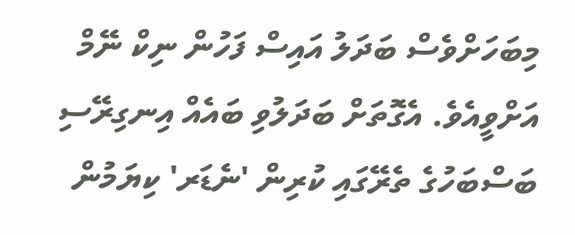މިބަހަށްވެސް ބަދަލު އައިސް ފަހުން ނިކް ނޭމް އަށްވީއެވެ. އެގޮތަށް ބަދަލުވި ބައެއް އިނގިރޭސި ބަސްބަހުގެ ތެރޭގައި ކުރިން 'ނެޑަރ' ކިޔަމުން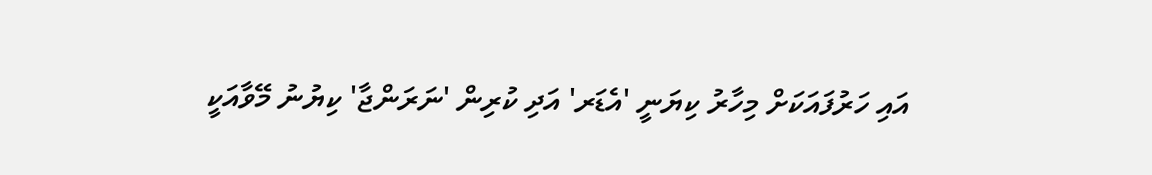އައި ހަރުފައަކަށް މިހާރު ކިޔަނީ 'އެޑަރ' އަދި ކުރިން 'ނަރަންޖާ' ކިޔުނު މޭވާއަކީ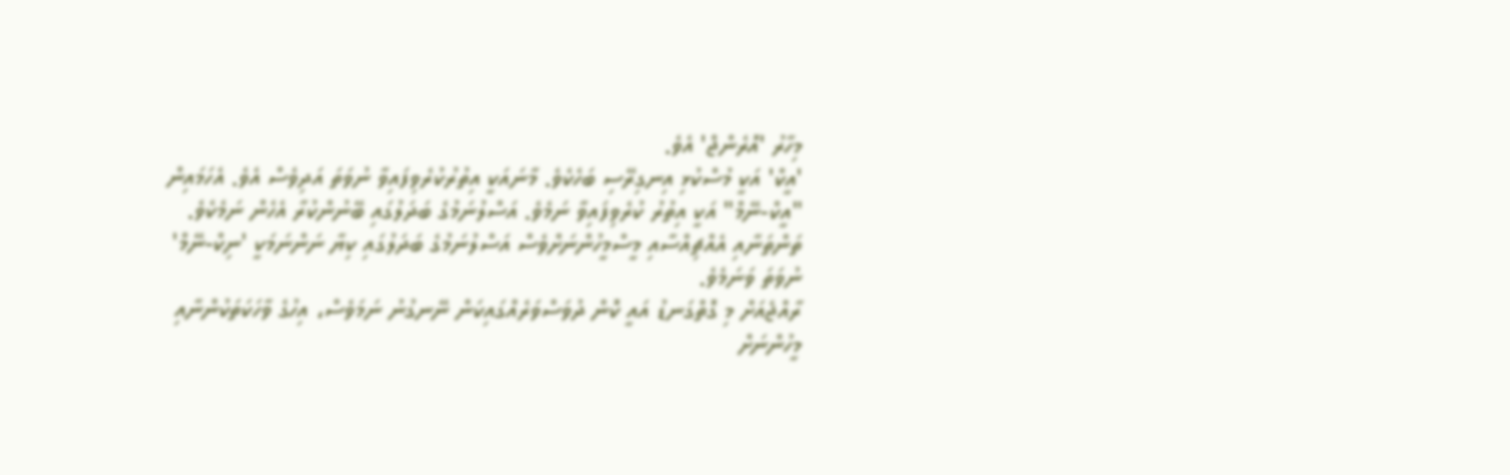މިހާރު 'އޮރެންޖް' އެވެ.
'އީކް' އަކީ މުސްކުޅި އިނގިރޭސި ބަހެކެވެ. މާނައަކީ އިތުރުކުރެވިފައިވާ ނުވަތަ އަދިވެސް އެވެ. އެހަމައިން "އީކް-ނޭމް" އަކީ އިތުރު ކުރެވިފައިވާ ނަމެވެ. އަސްލުނަމުގެ ބަދަލުގައި ބޭނުންކުރާ އެހެން ނަމެކެވެ. ތަންތަނާއި އެއްޗިއްސާއި މީސްމީހުންނަށްވެސް އަސްލުނަމުގެ ބަދަލުގައި ކިޔާ ނަންނަމަކީ 'ނިކް-ނޭމް' ނުވަތަ ވަނަމެވެ.
ރާއްޖެއަށް މި ގޮތްގަނޑު އައީ ކޮން ދުވަސްވަރެއްގައިކަން ނޭނގުނު ނަމަވެސް، އިހުގެ ވާހަކަތަކުންނާއި މީހުންނަށް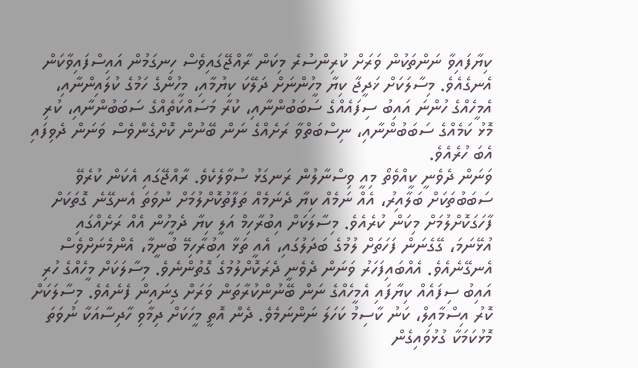ކިޔާފައިވާ ނަންތަކުން ވަރަށް ކުރިންސުރެ މިކަން ރާއްޖޭގައިވެސް ހިނގަމުން އައިސްފައިވާކަން އެނގެއެވެ. މިސާލަކަށް ޚަދީޖާ ކިޔާ މީހުންނަށް ދަލޭކަ ކިޔުމާއި، މީހުންގެ ހަމުގެ ކުލައިންނާއި، އެމީހެއްގެ ހުންނަ އައިބު ސިފައެއްގެ ސަބަބުންނާއި، ކުރާ މަސައްކަތެއްގެ ސަބަބުންނާއި، ކުރި މޮޅު ކަމެއްގެ ސަބަބުންނާއި، ނިސްބަތްވާ ރަށެއްގެ ނަން ބޭނުން ކޮށްގެންވެސް ވަނަން ދެވިފައި އެބަ ހުރެއެވެ.
ވަނަން ދެވެނީ ކީއްވެތޯ މިއީ ވިސްނާލުން ރަނގަޅު ސުވާލެކެވެ. ރާއްޖޭގައި އެކަން ކުރެވޭ ސަބަބުތަކަށް ބަލާއިރު، އެއް ނަމެއް ކިޔާ ދެނަމެއް ތަފާތުކޮށްލުމަށް ނުވަތަ އެނގޭނެ ގޮތަކަށް ފާހަގަކޮށްލުމަށް މިކަން ކުރެއެވެ. މިސާލަކަށް އިބުރާހިމް އަލީ ކިޔާ ދެމީހުން އެއް ރަށެއްގައި އުޅޭނަމަ، ގޭގެނަން ފަހަތަށް ލުމުގެ ބަދަލުގައި، އެއީ ތަޅާ އިބުރާހިމޭ ބުނީމާ، އެންމެނަށްވެސް އެނގޭނެއެވެ. އެއްބައިފަހަރު ވަނަން ދެވެނީ ދެރަކޮށްލުމުގެ ގޮތުންނެވެ. މިސާލަކަށް މީހެއްގެ ހުރި އައިބު ސިފައެއް ކިޔާފައި އެމީހެއްގެ ނަން ބޭނުންކުރާތަން ވަރަށް ގިނައިން ފެނެއެވެ. މިސާލަކަށް ކޮރު އިސްމާއިލް، ކަނު ކާސިމު ކަހަލަ ނަންނަމެވެ. ދެން އޮތީ މީހަކަށް ދިމާވި ހާދިސާއަކާ ނުވަތަ މޮޅުކަމަކާ ގުޅުވައިގެން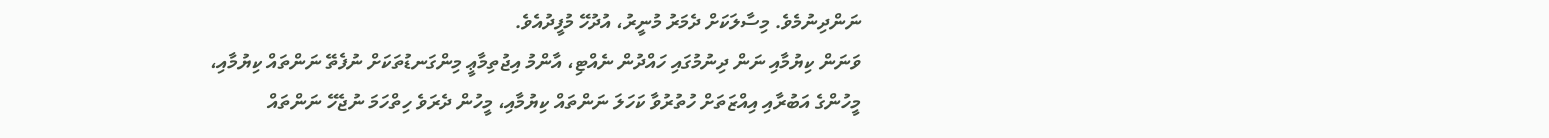ނަންދިނުމެވެ. މިސާލަކަށް ދެމަރު މުނީރު، އުދުހޭ މުފީދުއެވެ.
ވަނަން ކިޔުމާއި ނަން ދިނުމުގައި ހައްދުން ނެއްޓި، އާންމު އިޖުތިމާޢީ މިންގަނޑުތަކަށް ނުފެތޭ ނަންތައް ކިޔުމާއި، މީހުންގެ އަބުރާއި އިއްޒަތަށް ހުތުރުވާ ކަހަލަ ނަންތައް ކިޔުމާއި، މީހުން ދެރަވެ ހިތްހަމަ ނުޖެހޭ ނަންތައް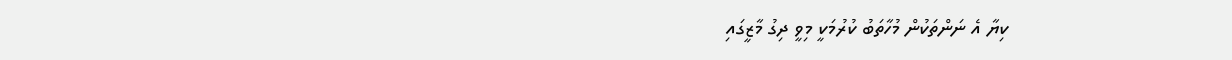ކިޔާ އެ ނަންތަކުން މުހާތަބު ކުރުމަކީ މިވީ ދިގު މާޒީގައި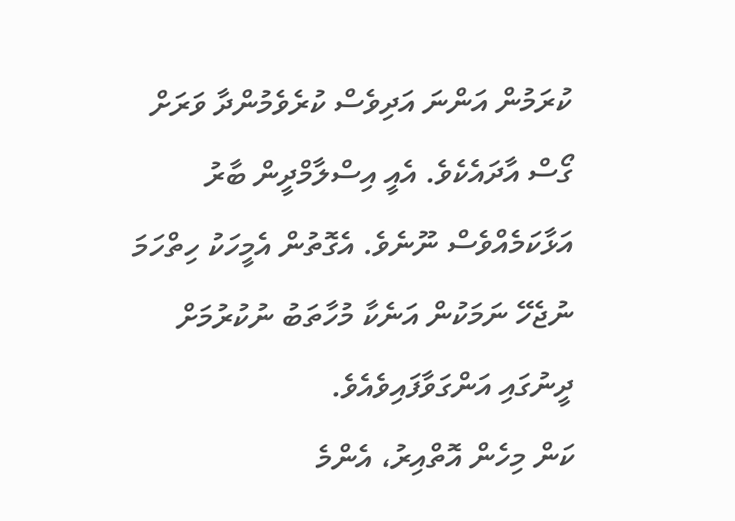ކުރަމުން އަންނަ އަދިވެސް ކުރެވެމުންދާ ވަރަށް ގޯސް އާދައެކެވެ. އެއީ އިސްލާމްދީން ބާރު އަޅާކަމެއްވެސް ނޫނެވެ. އެގޮތުން އެމީހަކު ހިތްހަމަ ނުޖެހޭ ނަމަކުން އަނެކާ މުހާތަބު ނުކުރުމަށް ދީނުގައި އަންގަވާފައިވެއެވެ.
ކަން މިހެން އޮތްއިރު، އެންމެ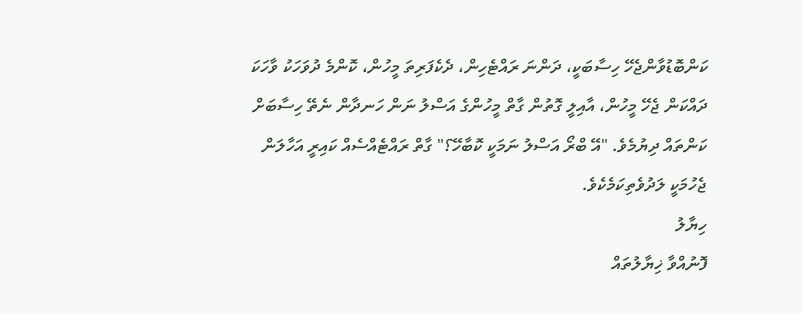ކަންބޮޑުވާންޖެހޭ ހިސާބަކީ، ދަންނަ ރައްޓެހިން، ދެކެފަރިތަ މީހުން، ކޮންމެ ދުވަހަކު ވާހަކަ ދައްކަން ޖެހޭ މީހުން، އާއިލީ ގޮތުން ގާތް މީހުންގެ އަސްލު ނަން ހަނދާން ނެތޭ ހިސާބަށް ކަންތައް ދިޔުމެވެ. "އޭ ބްރޯ އަސްލު ނަމަކީ ކޮބާހޭ؟" ގާތް ރައްޓެއްސެއް ކައިރީ އަހާލަން ޖެހުމަކީ ލަދުވެތިކަމެކެވެ.
ހިޔާލު
ފޮނުއްވާ ޚިޔާލުތައް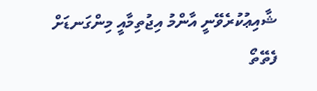ޝާއިޢުކުރެވޭނީ އާންމު އިޖުތިމާއީ މިންގަނޑަށް ފެތޭތޯ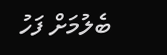ބެލުމަށް ފަހު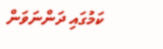ކަމުގައި ދަންނަވަން